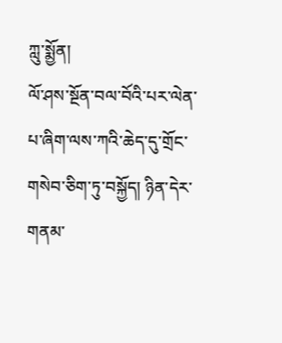ཀླུ་སྨྱོན།
ལོ་ཤས་སྔོན་བལ་བོའི་པར་ལེན་པ་ཞིག་ལས་ཀའི་ཆེད་དུ་གྲོང་གསེབ་ཅིག་ཏུ་བསྐྱོད། ཉིན་དེར་གནམ་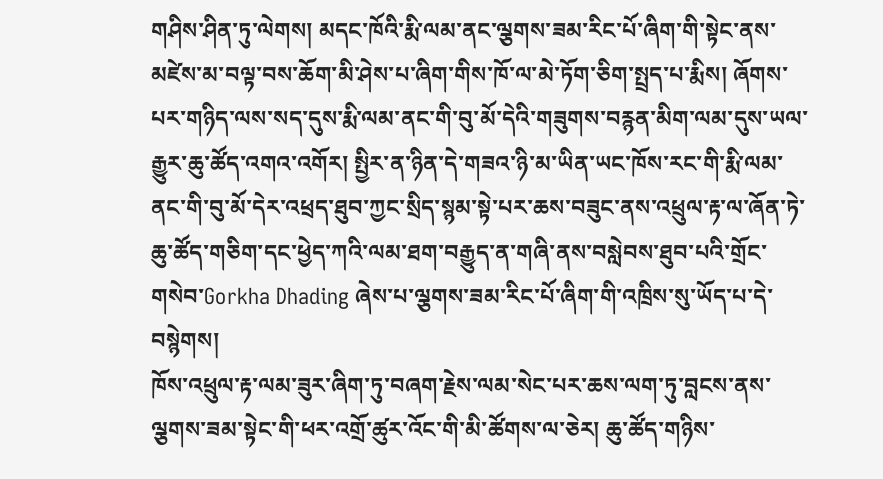གཤིས་ཤིན་ཏུ་ལེགས། མདང་ཁོའི་རྨི་ལམ་ནང་ལྕགས་ཟམ་རིང་པོ་ཞིག་གི་སྟེང་ནས་མཛེས་མ་བལྟ་བས་ཆོག་མི་ཤེས་པ་ཞིག་གིས་ཁོ་ལ་མེ་ཏོག་ཅིག་སྤྲད་པ་རྨིས། ཞོགས་པར་གཉིད་ལས་སད་དུས་རྨི་ལམ་ནང་གི་བུ་མོ་དེའི་གཟུགས་བརྙན་མིག་ལམ་དུས་ཡལ་རྒྱུར་ཆུ་ཚོད་འགའ་འགོར། སྤྱིར་ན་ཉིན་དེ་གཟའ་ཉི་མ་ཡིན་ཡང་ཁོས་རང་གི་རྨི་ལམ་ནང་གི་བུ་མོ་དེར་འཕྲད་ཐུབ་ཀྱང་སྲིད་སྙམ་སྟེ་པར་ཆས་བཟུང་ནས་འཕྲུལ་རྟ་ལ་ཞོན་ཏེ་ཆུ་ཚོད་གཅིག་དང་ཕྱེད་ཀའི་ལམ་ཐག་བརྒྱུད་ན་གཞི་ནས་བསླེབས་ཐུབ་པའི་གྲོང་གསེབ་Gorkha Dhading ཞེས་པ་ལྕགས་ཟམ་རིང་པོ་ཞིག་གི་འཁྲིས་སུ་ཡོད་པ་དེ་བསྙེགས།
ཁོས་འཕྲུལ་རྟ་ལམ་ཟུར་ཞིག་ཏུ་བཞག་རྗེས་ལམ་སེང་པར་ཆས་ལག་ཏུ་བླངས་ནས་ལྕགས་ཟམ་སྟེང་གི་ཕར་འགྲོ་ཚུར་འོང་གི་མི་ཚོགས་ལ་ཅེར། ཆུ་ཚོད་གཉིས་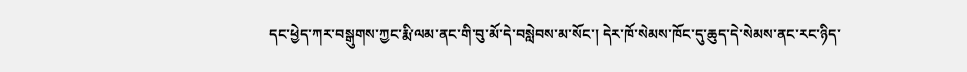དང་ཕྱེད་ཀར་བསྒུགས་ཀྱང་རྨི་ལམ་ནང་གི་བུ་མོ་དེ་བསླེབས་མ་སོང་། དེར་ཁོ་སེམས་ཁོང་དུ་ཆུད་དེ་སེམས་ནང་རང་ཉིད་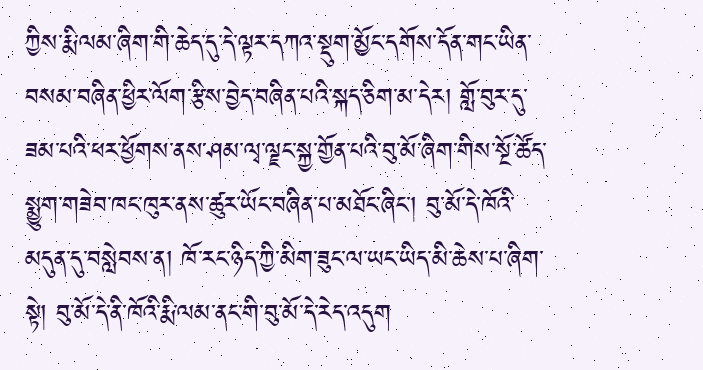ཀྱིས་རྨི་ལམ་ཞིག་གི་ཆེད་དུ་དེ་ལྟར་དཀའ་སྡུག་མྱོང་དགོས་དོན་གང་ཡིན་བསམ་བཞིན་ཕྱིར་ལོག་རྩིས་བྱེད་བཞིན་པའི་སྐད་ཅིག་མ་དེར། གློ་བུར་དུ་ཟམ་པའི་ཕར་ཕྱོགས་ནས་ཤམ་ལྭ་ལྗང་སྐྱ་གྱོན་པའི་བུ་མོ་ཞིག་གིས་སྔོ་ཚོད་སྨྱུག་གཟེབ་ཁང་ཁུར་ནས་ཚུར་ཡོང་བཞིན་པ་མཐོང་ཞིང་། བུ་མོ་དེ་ཁོའི་མདུན་དུ་བསླེབས་ན། ཁོ་རང་ཉིད་ཀྱི་མིག་ཟུང་ལ་ཡང་ཡིད་མི་ཆེས་པ་ཞིག་སྟེ། བུ་མོ་དེ་ནི་ཁོའི་རྨི་ལམ་ནང་གི་བུ་མོ་དེ་རེད་འདུག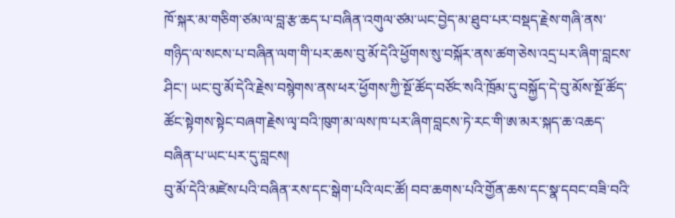ཁོ་སྐར་མ་གཅིག་ཙམ་ལ་བླ་རྩ་ཆད་པ་བཞིན་འགུལ་ཙམ་ཡང་བྱེད་མ་ཐུབ་པར་བསྡད་རྗེས་གཞི་ནས་གཉིད་ལ་སངས་པ་བཞིན་ལག་གི་པར་ཆས་བུ་མོ་དེའི་ཕྱོགས་སུ་བསྐོར་ནས་ཚག་ཅེས་འདྲ་པར་ཞིག་བླངས་ཤིང་། ཡང་བུ་མོ་དེའི་རྗེས་བསྙེགས་ནས་ཕར་ཕྱོགས་ཀྱི་སྔོ་ཚོད་བཙོང་སའི་ཁྲོམ་དུ་བསྐྱོད་དེ་བུ་མོས་སྔོ་ཚོད་ཚོང་སྟེགས་སྟེང་བཞག་རྗེས་ལྭ་བའི་ཁུག་མ་ལས་ཁ་པར་ཞིག་བླངས་ཏེ་རང་གི་ཨ་མར་སྐད་ཆ་འཆད་བཞིན་པ་ཡང་པར་དུ་བླངས།
བུ་མོ་དེའི་མཛེས་པའི་བཞིན་རས་དང་སྒེག་པའི་ལང་ཚོ། བབ་ཆགས་པའི་གྱོན་ཆས་དང་སྣ་དབང་བཟི་བའི་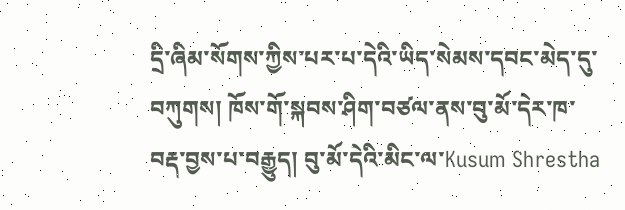དྲི་ཞིམ་སོགས་ཀྱིས་པར་པ་དེའི་ཡིད་སེམས་དབང་མེད་དུ་བཀུགས། ཁོས་གོ་སྐབས་ཤིག་བཙལ་ནས་བུ་མོ་དེར་ཁ་བརྡ་བྱས་པ་བརྒྱུད། བུ་མོ་དེའི་མིང་ལ་Kusum Shrestha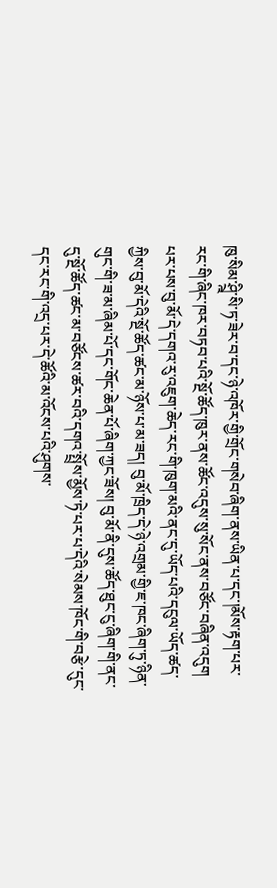ཁུ་སིམ་ཤྲྰི་སི་ཏ་ཟེར་བ་དང་ཉེ་འཁོར་གྱི་གྲོང་གསེབ་ཞིག་ནས་ཡིན་པ་དང་།མོས་རྟག་པར་རང་གི་ཞིང་ཁར་བཏབ་པའི་སྔོ་ཚོད་ཁུར་ནས་ཚོང་འདུས་སུ་སོང་ནས་བཙོང་བཞིན་འདུག
པར་པས་བུ་མོ་དེ་དགའ་རུ་འཇུག་ཆེད་རང་གི་ཁུག་མའི་ནང་དུ་ཡོད་པའི་དངུལ་ཡོད་ཚད་ཀྱིས་བུ་མོ་དེའི་སྔོ་ཚོད་ཚང་མ་ཉོས་པ་མ་ཟད། བུ་མོ་ཁྲིད་དེ་ཉེ་འགྲམ་གྱི་ཇ་ཁང་ཞིག་ཏུ་ཉིན་གུང་གི་ཟ་མ་ཞིམ་པོ་དང་གོང་ཆེན་པོ་ཞིག་ཀྱང་ཟོས། བུ་མོ་ནི་དུས་ཚོད་ཐུང་ངུ་ཞིག་གི་ནང་དུ་སྔོ་ཚོད་ཚང་མ་བཙོངས་ཚར་བའི་དགའ་སྤྲོས་མྱོས་ཏེ་པར་པ་དེའི་སེམས་ཁོང་གི་བརྩེ་དུང་དང་རང་གི་འདྲ་པར་དེ་ཚོའི་མ་འོངས་པའི་ཤུགས་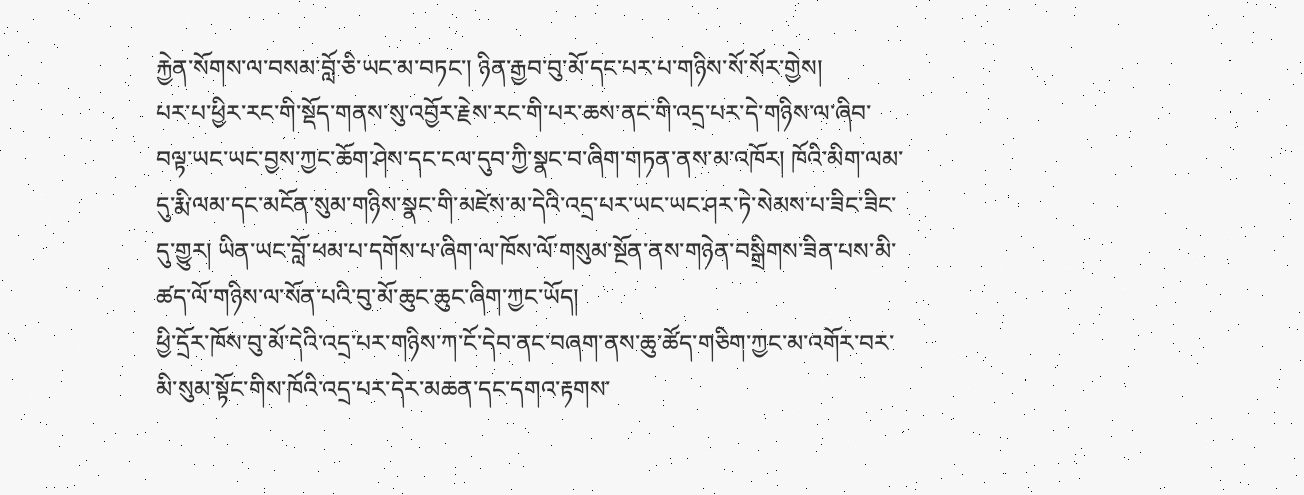རྐྱེན་སོགས་ལ་བསམ་བློ་ཅི་ཡང་མ་བཏང་། ཉིན་རྒྱབ་བུ་མོ་དང་པར་པ་གཉིས་སོ་སོར་གྱེས།
པར་པ་ཕྱིར་རང་གི་སྡོད་གནས་སུ་འབྱོར་རྗེས་རང་གི་པར་ཆས་ནང་གི་འདྲ་པར་དེ་གཉིས་ལ་ཞིབ་བལྟ་ཡང་ཡང་བྱས་ཀྱང་ཆོག་ཤེས་དང་ངལ་དུབ་ཀྱི་སྣང་བ་ཞིག་གཏན་ནས་མ་འཁོར། ཁོའི་མིག་ལམ་དུ་རྨི་ལམ་དང་མངོན་སུམ་གཉིས་སྣང་གི་མཛེས་མ་དེའི་འདྲ་པར་ཡང་ཡང་ཤར་ཏེ་སེམས་པ་ཟིང་ཟིང་དུ་གྱུར། ཡིན་ཡང་བློ་ཕམ་པ་དགོས་པ་ཞིག་ལ་ཁོས་ལོ་གསུམ་སྔོན་ནས་གཉེན་བསྒྲིགས་ཟིན་པས་མི་ཚད་ལོ་གཉིས་ལ་སོན་པའི་བུ་མོ་ཆུང་ཆུང་ཞིག་ཀྱང་ཡོད།
ཕྱི་དྲོར་ཁོས་བུ་མོ་དེའི་འདྲ་པར་གཉིས་ཀ་ངོ་དེབ་ནང་བཞག་ནས་ཆུ་ཚོད་གཅིག་ཀྱང་མ་འགོར་བར་མི་སུམ་སྟོང་གིས་ཁོའི་འདྲ་པར་དེར་མཆན་དང་དགའ་རྟགས་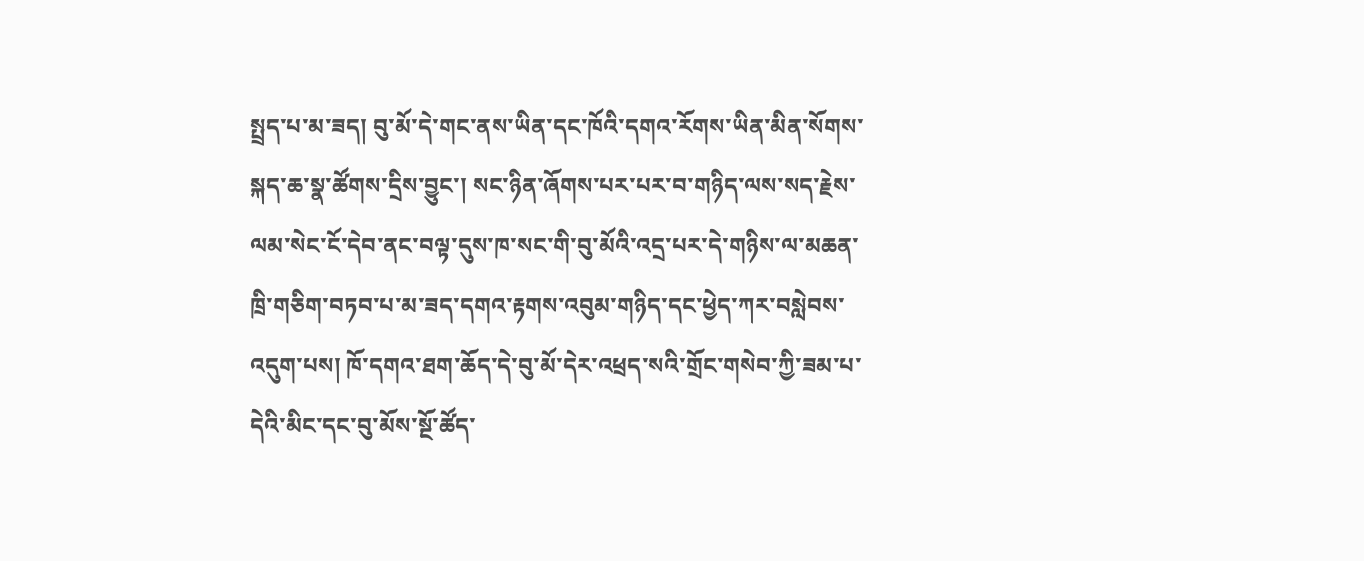སྤྲད་པ་མ་ཟད། བུ་མོ་དེ་གང་ནས་ཡིན་དང་ཁོའི་དགའ་རོགས་ཡིན་མིན་སོགས་སྐད་ཆ་སྣ་ཚོགས་དྲིས་བྱུང་། སང་ཉིན་ཞོགས་པར་པར་བ་གཉིད་ལས་སད་རྗེས་ལམ་སེང་ངོ་དེབ་ནང་བལྟ་དུས་ཁ་སང་གི་བུ་མོའི་འདྲ་པར་དེ་གཉིས་ལ་མཆན་ཁྲི་གཅིག་བཏབ་པ་མ་ཟད་དགའ་རྟགས་འབུམ་གཉིད་དང་ཕྱེད་ཀར་བསླེབས་འདུག་པས། ཁོ་དགའ་ཐག་ཆོད་དེ་བུ་མོ་དེར་འཕྲད་སའི་གྲོང་གསེབ་ཀྱི་ཟམ་པ་དེའི་མིང་དང་བུ་མོས་སྔོ་ཚོད་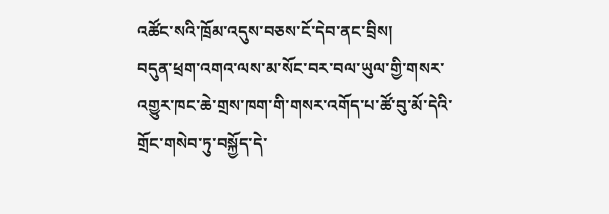འཚོང་སའི་ཁྲོམ་འདུས་བཅས་ངོ་དེབ་ནང་བྲིས།
བདུན་ཕྲག་འགའ་ལས་མ་སོང་བར་བལ་ཡུལ་གྱི་གསར་འགྱུར་ཁང་ཆེ་གྲས་ཁག་གི་གསར་འགོད་པ་ཚོ་བུ་མོ་དེའི་གྲོང་གསེབ་ཏུ་བསྐྱོད་དེ་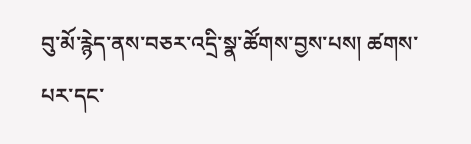བུ་མོ་རྙེད་ནས་བཅར་འདྲི་སྣ་ཚོགས་བྱས་པས། ཚགས་པར་དང་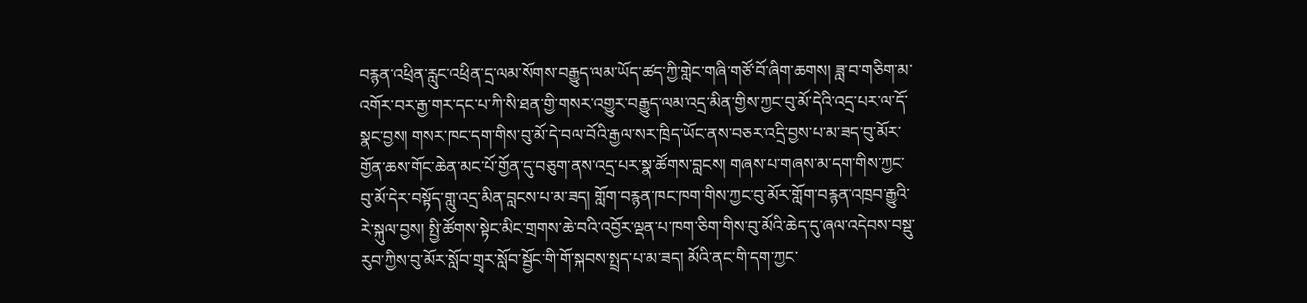བརྙན་འཕྲིན་རླུང་འཕྲིན་དྲ་ལམ་སོགས་བརྒྱུད་ལམ་ཡོད་ཚད་ཀྱི་གླེང་གཞི་གཙོ་བོ་ཞིག་ཆགས། ཟླ་བ་གཅིག་མ་འགོར་བར་རྒྱ་གར་དང་པ་ཀི་སི་ཐན་གྱི་གསར་འགྱུར་བརྒྱུད་ལམ་འདྲ་མིན་གྱིས་ཀྱང་བུ་མོ་དེའི་འདྲ་པར་ལ་དོ་སྣང་བྱས། གསར་ཁང་དག་གིས་བུ་མོ་དེ་བལ་བོའི་རྒྱལ་སར་ཁྲིད་ཡོང་ནས་བཅར་འདྲི་བྱས་པ་མ་ཟད་བུ་མོར་གྱོན་ཆས་གོང་ཆེན་མང་པོ་གྱོན་དུ་བཅུག་ནས་འདྲ་པར་སྣ་ཚོགས་བླངས། གཞས་པ་གཞས་མ་དག་གིས་ཀྱང་བུ་མོ་དེར་བསྟོད་གླུ་འདྲ་མིན་བླངས་པ་མ་ཟད། གློག་བརྙན་ཁང་ཁག་གིས་ཀྱང་བུ་མོར་གློག་བརྙན་འཁྲབ་རྒྱུའི་རེ་སྐུལ་བྱས། སྤྱི་ཚོགས་སྟེང་མིང་གྲགས་ཆེ་བའི་འབྱོར་ལྡན་པ་ཁག་ཅིག་གིས་བུ་མོའི་ཆེད་དུ་ཞལ་འདེབས་བསྡུ་རུབ་ཀྱིས་བུ་མོར་སློབ་གྲྭར་སློབ་སྦྱོང་གི་གོ་སྐབས་སྤྲད་པ་མ་ཟད། མོའི་ནང་གི་དག་ཀྱང་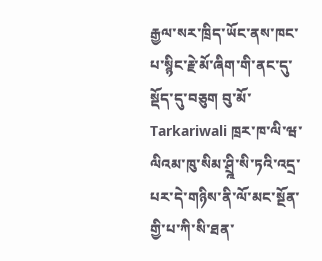རྒྱལ་སར་ཁྲིད་ཡོང་ནས་ཁང་པ་སྙིང་རྗེ་མོ་ཞིག་གི་ནང་དུ་སྡོད་དུ་བཅུག བུ་མོ་Tarkariwali ཁྲར་ཁ་ལི་ཝ་ལིའམ་ཁུ་སིམ་ཤྲྰི་སི་ཏའི་འདྲ་པར་དེ་གཉིས་ནི་ལོ་མང་སྔོན་གྱི་པ་ཀི་སི་ཐན་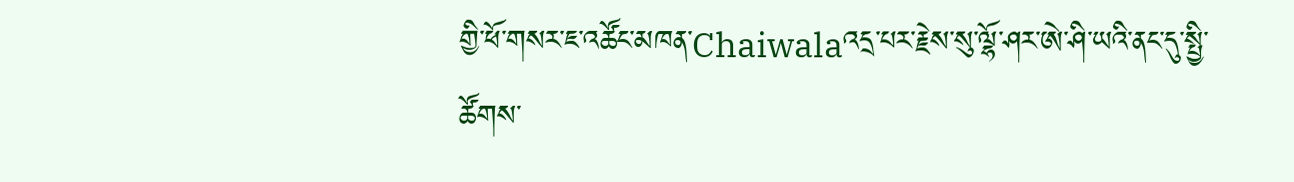གྱི་ཕོ་གསར་ཇ་འཚོང་མཁན་Chaiwalaའདྲ་པར་རྗེས་སུ་ལྷོ་ཤར་ཨེ་ཤི་ཡའི་ནང་དུ་སྤྱི་ཚོགས་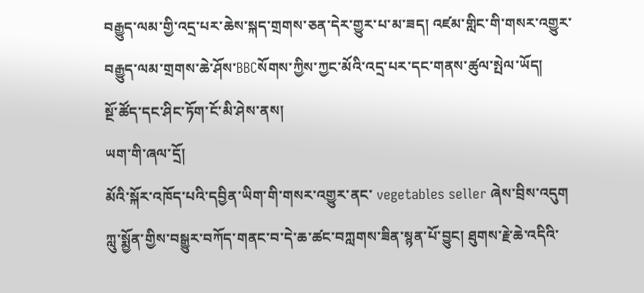བརྒྱུད་ལམ་གྱི་འདྲ་པར་ཆེས་སྐད་གྲགས་ཅན་དེར་གྱུར་པ་མ་ཟད། འཛམ་གླིང་གི་གསར་འགྱུར་བརྒྱུད་ལམ་གྲགས་ཆེ་ཤོས་BBCསོགས་ཀྱིས་ཀྱང་མོའི་འདྲ་པར་དང་གནས་ཚུལ་སྤེལ་ཡོད།
སྔོ་ཚོད་དང་ཤིང་ཏོག་ངོ་མི་ཤེས་ནས།
ཡག་གི་ཞལ་དྲོ།
མོའི་སྐོར་འཁོད་པའི་དབྱིན་ཡིག་གི་གསར་འགྱུར་ནང་ vegetables seller ཞེས་བྲིས་འདུག
ཀླུ་སྨྱོན་གྱིས་བསྒྱུར་བཀོད་གནང་བ་དེ་ཆ་ཚང་བཀླགས་ཟིན་སྙན་པོ་བྱུང། ཐུགས་རྗེ་ཆེ་འདིའི་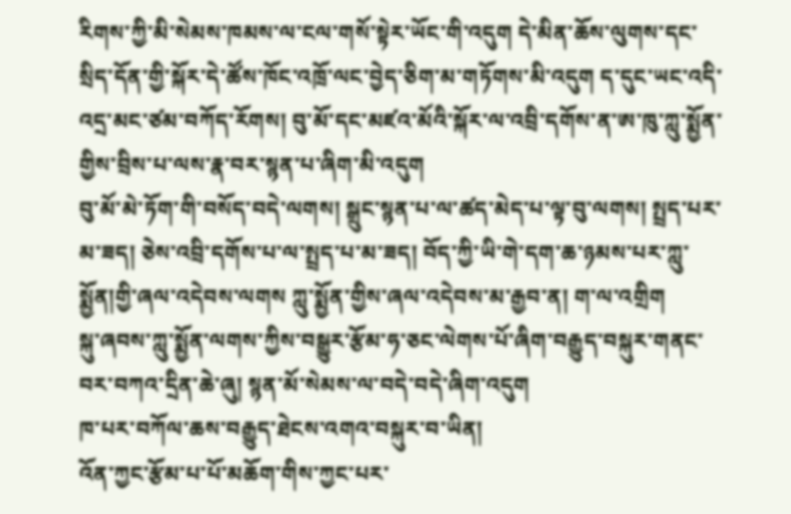རིགས་ཀྱི་མི་སེམས་ཁམས་ལ་ངལ་གསོ་སྟེར་ཡོང་གི་འདུག དེ་མིན་ཆོས་ལུགས་དང་སྲིད་དོན་གྱི་སྐོར་དེ་ཚོས་ཁོང་འཁྲོ་ལང་བྱེད་ཅིག་མ་གཏོགས་མི་འདུག ད་དུང་ཡང་འདི་འདྲ་མང་ཙམ་བཀོད་རོགས། བུ་མོ་དང་མཛའ་མོའི་སྐོར་ལ་འབྲི་དགོས་ན་ཨ་ཁུ་ཀླུ་སྨྱོན་གྱིས་བྲིས་པ་ལས་རྣ་བར་སྙན་པ་ཞིག་མི་འདུག
བུ་མོ་མེ་ཏོག་གི་བསོད་བདེ་ལགས། སྒྲུང་སྙན་པ་ལ་ཚད་མེད་པ་ལྟ་བུ་ལགས། སྤྲད་པར་མ་ཟད། ཅེས་འབྲི་དགོས་པ་ལ་སྤྲད་པ་མ་ཟད། བོད་ཀྱི་ཡི་གེ་དག་ཆ་ཉམས་པར་ཀླུ་སྨྱོན།གྱི་ཞལ་འདེབས་ལགས ཀླུ་སྨྱོན་གྱིས་ཞལ་འདེབས་མ་རྒྱབ་ན། ག་ལ་འགྲིག
སྐུ་ཞབས་ཀླུ་སྨྱོན་ལགས་ཀྱིས་བསྒྱུར་རྩོམ་ཧ་ཅང་ལེགས་པོ་ཞིག་བརྒྱུད་བསྐུར་གནང་བར་བཀའ་དྲིན་ཆེ་ཞུ། སྙན་མོ་སེམས་ལ་བདེ་བདེ་ཞིག་འདུག
ཁ་པར་བཀོལ་ཆས་བརྒྱུད་ཐེངས་འགའ་བསྐུར་བ་ཡིན།
འོན་ཀྱང་རྩོམ་པ་པོ་མཆོག་གིས་ཀྱང་པར་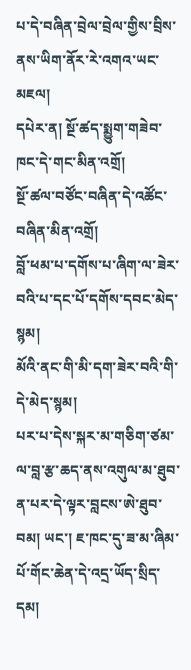པ་དེ་བཞིན་བྲེལ་བྲེལ་གྱིས་བྲིས་ནས་ཡིག་ནོར་རེ་འགའ་ཡང་མཇལ།
དཔེར་ན། སྔོ་ཚད་སྨྱུག་གཟེབ་ཁང་དེ་གང་མིན་འགྲོ།
སྔོ་ཚལ་བཙོང་བཞིན་དེ་འཚོང་བཞིན་མིན་འགྲོ།
བློ་ཕམ་པ་དགོས་པ་ཞིག་ལ་ཟེར་བའི་པ་དང་པོ་དགོས་དབང་མེད་སྙམ།
མོའི་ནང་གི་མི་དག་ཟེར་བའི་གི་དེ་མེད་སྙམ།
པར་པ་དེས་སྐར་མ་གཅིག་ཙམ་ལ་བླ་རྩ་ཆད་ནས་འགུལ་མ་ཐུབ་ན་པར་དེ་ལྟར་བླངས་ཨེ་ཐུབ་བམ། ཡང་། ཇ་ཁང་དུ་ཟ་མ་ཞིམ་པོ་གོང་ཆེན་དེ་འདྲ་ཡོད་སྲིད་དམ།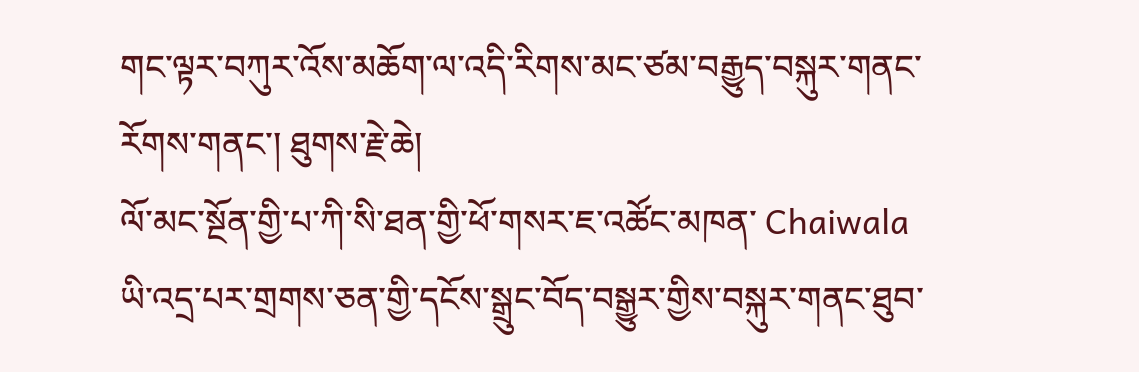གང་ལྟར་བཀུར་འོས་མཆོག་ལ་འདི་རིགས་མང་ཙམ་བརྒྱུད་བསྐུར་གནང་རོགས་གནང་། ཐུགས་རྗེ་ཆེ།
ལོ་མང་སྔོན་གྱི་པ་ཀི་སི་ཐན་གྱི་ཕོ་གསར་ཇ་འཚོང་མཁན་ Chaiwala ཡི་འདྲ་པར་གྲགས་ཅན་གྱི་དངོས་སྒྲུང་བོད་བསྒྱུར་གྱིས་བསྐུར་གནང་ཐུབ་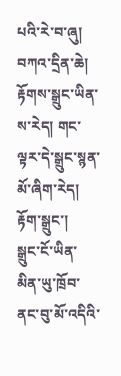པའི་རེ་བ་ཞུ། བཀའ་དྲིན་ཆེ།
རྟོགས་སྒྲུང་ཡིན་ས་རེད། གང་ལྟར་དེ་སྒྲུང་སྙན་མོ་ཞིག་རེད།
རྟོག་སྒྲུང་།
སྒྲུང་ངོ་ཡིན་མིན་ཡུ་ཁྲོབ་ནང་བུ་མོ་འདིའི་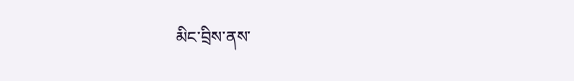མིང་བྲིས་ནས་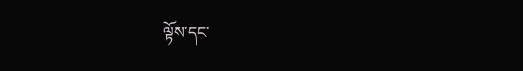ལྟོས་དང་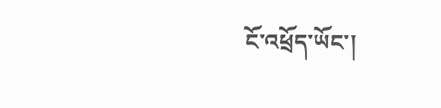ངོ་འཕྲོད་ཡོང་།